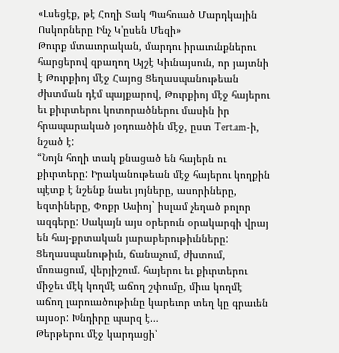«Լսեցէք, թէ Հողի Տակ Պահուած Մարդկային Ոսկորները Ինչ Կ'ըսեն Մեզի»
Թուրք մտաւորական, մարդու իրաւունքներու հարցերով զբաղող Այշէ Կիւնայսուն, որ յայտնի է Թուրքիոյ մէջ Հայոց Ցեղասպանութեան ժխտման դէմ պայքարով, Թուրքիոյ մէջ հայերու եւ քիւրտերու կոտորածներու մասին իր հրապարակած յօդուածին մէջ, ըստ Tert.am-ի, նշած է:
“Նոյն հողի տակ քնացած են հայերն ու քիւրտերը: Իրականութեան մէջ հայերու կողքին պէտք է նշենք նաեւ յոյները, ասորիները, եզտիները, Փոքր Ասիոյ` իսլամ չեղած բոլոր ազգերը: Սակայն այս օրերուն օրակարգի վրայ են հայ-քրտական յարաբերութիւնները:
Ցեղասպանութիւն, ճանաչում, ժխտում, մոռացում, վերյիշում. հայերու եւ քիւրտերու միջեւ մէկ կողմէ աճող շփումը, միւս կողմէ աճող լարուածութիւնը կարեւոր տեղ կը գրաւեն այսօր: Խնդիրը պարզ է…
Թերթերու մէջ կարդացի՝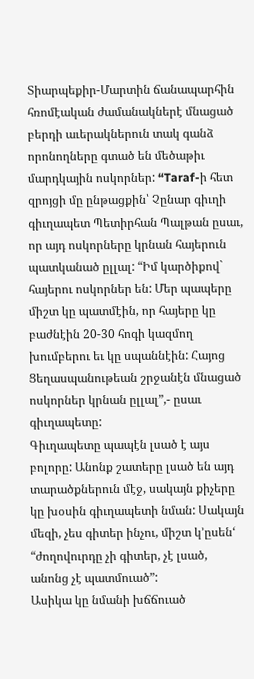Տիարպեքիր-Մարտին ճանապարհին հռոմէական ժամանակներէ մնացած բերդի աւերակներուն տակ գանձ որոնողները գտած են մեծաթիւ մարդկային ոսկորներ: “Taraf-ի հետ զրոյցի մը ընթացքին՝ Չընար գիւղի գիւղապետ Պետիրհան Պալթան ըսաւ, որ այդ ոսկորները կրնան հայերուն պատկանած ըլլալ: “Իմ կարծիքով` հայերու ոսկորներ են: Մեր պապերը միշտ կը պատմէին, որ հայերը կը բաժնէին 20-30 հոգի կազմող խումբերու եւ կը սպաննէին: Հայոց Ցեղասպանութեան շրջանէն մնացած ոսկորներ կրնան ըլլալ”,- ըսաւ գիւղապետը:
Գիւղապետը պապէն լսած է այս բոլորը: Անոնք շատերը լսած են այդ տարածքներուն մէջ, սակայն քիչերը կը խօսին գիւղապետի նման: Սակայն մեզի, չես գիտեր ինչու, միշտ կ’ըսեն‘ “ժողովուրդը չի գիտեր, չէ լսած, անոնց չէ պատմուած”:
Ասիկա կը նմանի խճճուած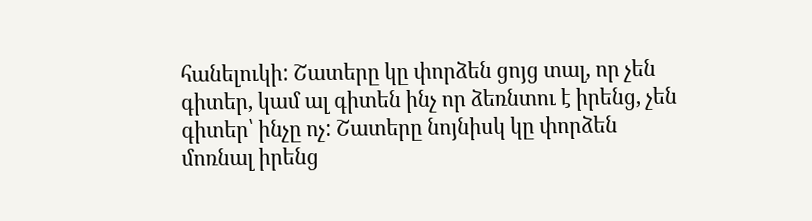հանելուկի: Շատերը կը փորձեն ցոյց տալ, որ չեն գիտեր, կամ ալ գիտեն ինչ որ ձեռնտու է իրենց, չեն գիտեր՝ ինչը ոչ: Շատերը նոյնիսկ կը փորձեն մոռնալ իրենց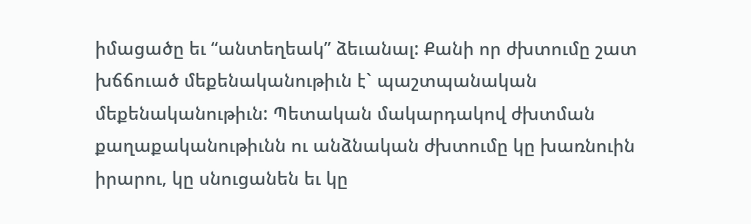իմացածը եւ “անտեղեակ” ձեւանալ: Քանի որ ժխտումը շատ խճճուած մեքենականութիւն է` պաշտպանական մեքենականութիւն: Պետական մակարդակով ժխտման քաղաքականութիւնն ու անձնական ժխտումը կը խառնուին իրարու, կը սնուցանեն եւ կը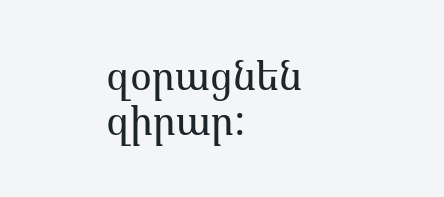զօրացնեն զիրար: